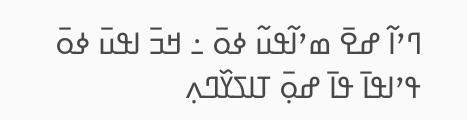ߣߴߊ߬ ߝߐ߫ ߘߴߊ߬ߟߎ߬ ߦߋ߫ ߸ ߞߏ߫ ߊߟߎ߫ ߦߋ߫ ߟߴߊߟߊ߫ ߟߊ߫ ߝߋ߲߫ ߠߊߖߌ߰ߣߍ߲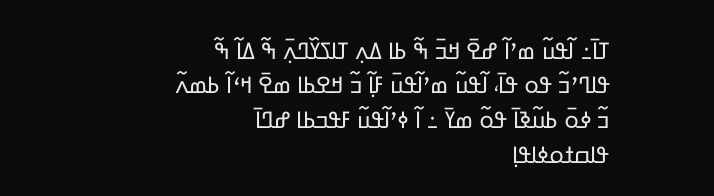ߠߊ߫߸ ߊ߬ߟߎ߬ ߘߴߊ߬ ߝߐ߫ ߞߏ߫ ߒ߬ ߕߊ ߡߍ߲ ߠߊߖߌ߰ߣߍ߲߫ ߒ߬ ߡߊ߬ ߒ߬ ߟߊߣߴߏ߬ ߟߋ ߟߊ߫، ߊ߬ߟߎ߬ ߘߴߊ߬ߟߎ߫ ߓߊ߲߬ ߏ߬ ߞߐߕߊ ߘߐ߫ ߞߵߊ߬ ߕߘߍ߬ ߏ߬ ߦߋ߫ ߕߎ߬ߢߊ߫ ߟߋ߬ ߘߌ߫ ߸ ߊ߬ ߦߴߊ߬ߟߎ߬ ߓߟߏߕߊ ߝߣߊ߫ ߟߊߛߙߋߦߊߟߊ߲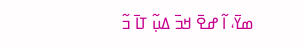ߘߌ߫، ߊ߬ ߝߐ߫ ߞߏ߫ ߡߎ߲߬ ߠߊ߫ ߏ߬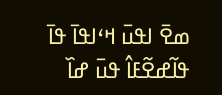ߘߐ߫ ߊߟߎ߫ ߞߵߊߟߊ߫ ߟߊ߫ ߟߊ߬ߝߐ߬ߓߊ߮ ߟߎ߫ ߝߊ߰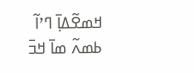ߞߘߐ߬ߡߊ߲߫ ߣߴߊ߬ ߕߘߍ߬ ߘߊ߫ ߞߏ߫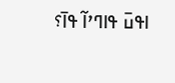ߊߟߎ߫ ߟߊߣߴߊ߬ ߟߊ߫؟